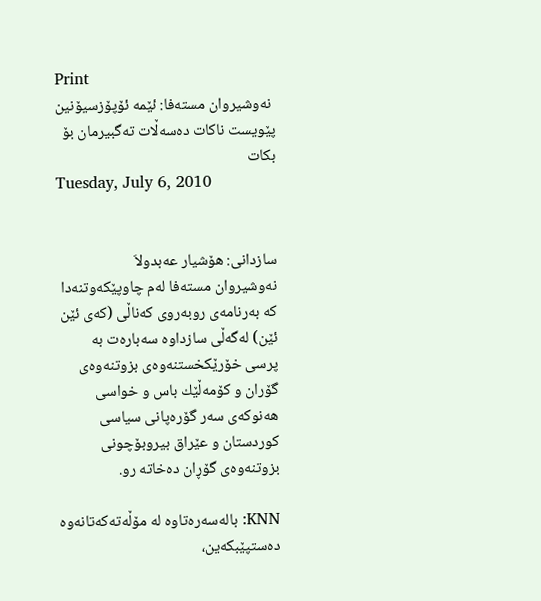Print
 نه‌وشیروان مسته‌فا: ئێمه‌ ئۆپۆزسیۆنین پێویست ناكات ده‌سه‌ڵات ته‌گبیرمان بۆ بكات
Tuesday, July 6, 2010


سازدانی‌: هۆشیار عه‌بدولاَ
نه‌وشیروان مسته‌فا له‌م چاوپێكه‌وتنه‌دا كه‌ به‌رنامه‌ی‌ روبه‌روی‌ كه‌ناڵی‌ (كه‌ی‌ ئێن ئێن) له‌گه‌ڵی‌ سازداوه‌ سه‌باره‌ت به‌ پرسی‌ خۆرێكخستنه‌وه‌ی‌ بزوتنه‌وه‌ی‌ گۆران و كۆمه‌ڵێك باس و خواسی‌ هه‌نوكه‌ی‌ سه‌ر گۆره‌پانی‌ سیاسی‌ كوردستان و عێراق بیروبۆچونی‌ بزوتنه‌وه‌ی‌ گۆڕان ده‌خاته‌ رو.

KNN: باله‌سه‌ره‌تاوه‌ له‌ مۆڵه‌ته‌كه‌تانه‌وه‌ ده‌ستپێبكه‌ین،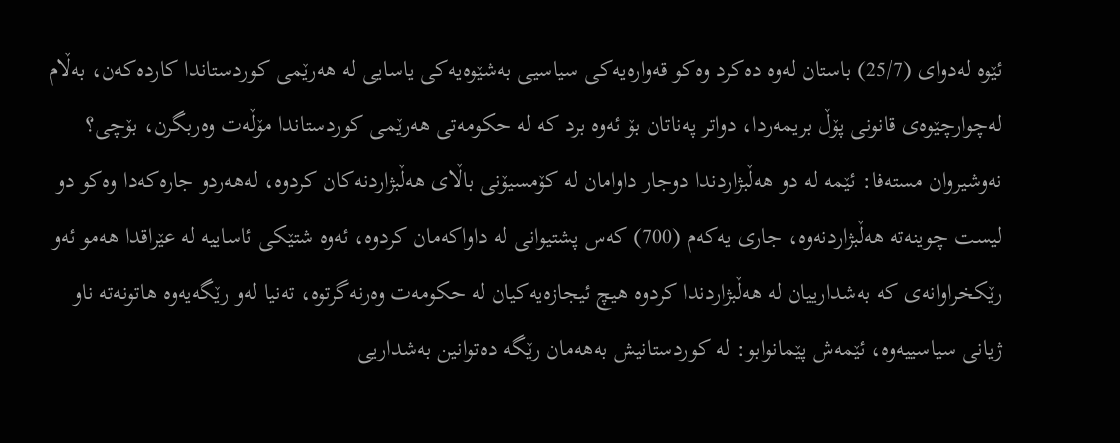ئێوه‌ له‌دوای (25/7) باستان له‌وه‌ ده‌كرد وه‌كو قه‌واره‌یه‌كی سیاسیی به‌شێوه‌یه‌كی یاسایی له‌ هه‌رێمی كوردستاندا كارده‌كه‌ن، به‌ڵام له‌چوارچێوه‌ی قانونی پۆڵ‌ بریمه‌ردا، دواتر په‌ناتان بۆ ئه‌وه‌ برد كه‌ له‌ حكومه‌تی هه‌رێمی كوردستاندا مۆڵه‌ت وه‌ربگرن، بۆچی؟
نه‌وشیروان مسته‌فا: ئێمه‌ له‌ دو هه‌ڵبژاردندا دوجار داوامان له‌ كۆمسیۆنی باڵای هه‌ڵبژاردنه‌كان كردوه‌، له‌هه‌ردو جاره‌كه‌دا وه‌كو دو لیست چوینه‌ته‌ هه‌ڵبژاردنه‌وه‌، جاری یه‌كه‌م (700) كه‌س پشتیوانی له‌ داواكه‌مان كردوه‌، ئه‌وه‌ شتێكی ئاساییه‌ له‌ عێراقدا هه‌مو ئه‌و رێكخراوانه‌ی كه‌ به‌شدارییان له‌ هه‌ڵبژاردندا كردوه‌ هیچ ئیجازه‌یه‌كیان له‌ حكومه‌ت وه‌رنه‌گرتوه‌، ته‌نیا له‌و رێگه‌یه‌وه‌ هاتونه‌ته‌ ناو ژیانی سیاسییه‌وه‌، ئێمه‌ش پێمانوابو: له‌ كوردستانیش به‌هه‌مان رێگه‌ ده‌توانین به‌شداریی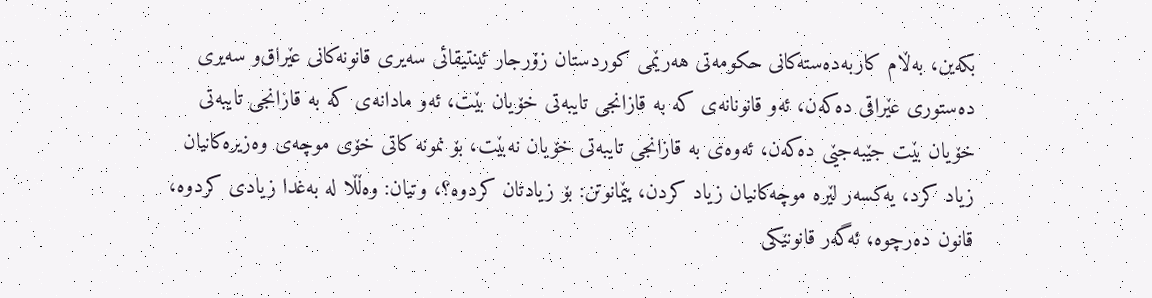بكه‌ین، به‌ڵام كاربه‌ده‌سته‌كانی حكومه‌تی هه‌رێمی كوردستان زۆرجار ئینتیقائی سه‌یری قانونه‌كانی عێراق‌و سه‌یری ده‌ستوری عێراقی ده‌كه‌ن، ئه‌و قانونانه‌ی كه‌ به‌ قازانجی تایبه‌تی خۆیان بێت، ئه‌و مادانه‌ی كه‌ به‌ قازانجی تایبه‌تی خۆیان بێت جێبه‌جێی ده‌كه‌ن، ئه‌وه‌ی به‌ قازانجی تایبه‌تی خۆیان نه‌بێت، بۆ نمونه‌ كاتی خۆی موچه‌ی وه‌زیره‌كانیان زیاد كرد، یه‌كسه‌ر لێره‌ موچه‌كانیان زیاد كردن، پێمانوتن: بۆ زیادتان كردوه‌؟، وتیان: وه‌ڵڵا له‌ به‌غدا زیادی كردوه‌، قانون ده‌رچوه‌، ئه‌گه‌ر قانونێكی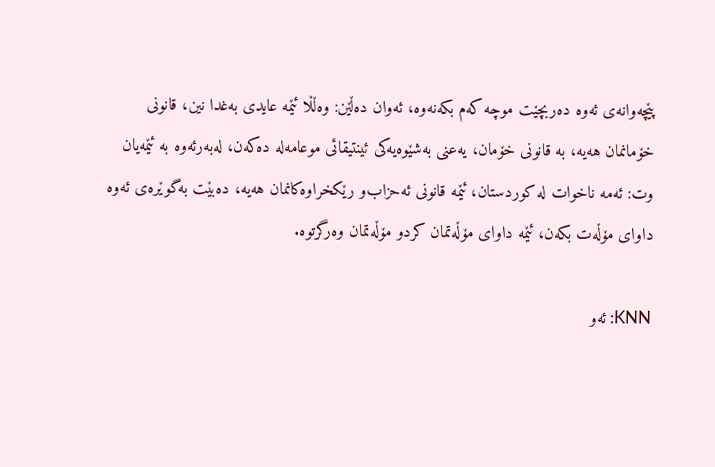پێچه‌وانه‌ی ئه‌وه‌ ده‌ربچێت موچه‌ كه‌م بكه‌نه‌وه‌، ئه‌وان ده‌ڵێن: وه‌ڵڵا ئێمه‌ عایدی به‌غدا نین، قانونی خۆمانمان هه‌یه‌، به‌ قانونی خۆمان، یه‌عنی‌ به‌شێوه‌یه‌كی ئینتیقائی موعامه‌له‌ ده‌كه‌ن، له‌به‌رئه‌وه‌ به‌ ئێمه‌یان وت: ئه‌مه‌ ناخوات له‌ كوردستان، ئێمه‌ قانونی ئه‌حزاب‌و رێكخراوه‌كانمان هه‌یه‌، ده‌بێت به‌گوێره‌ی ئه‌وه‌ داوای مۆڵه‌ت بكه‌ن، ئێمه‌ داوای مۆڵه‌تمان كردو مۆڵه‌تمان وه‌رگرتوه‌.

KNN: ئه‌و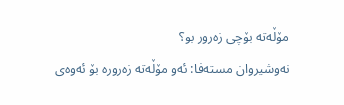مۆڵه‌ته‌ بۆچی زه‌رور بو؟
نه‌وشیروان مسته‌فا: ئه‌و مۆڵه‌ته‌ زه‌روره‌ بۆ ئه‌وه‌ی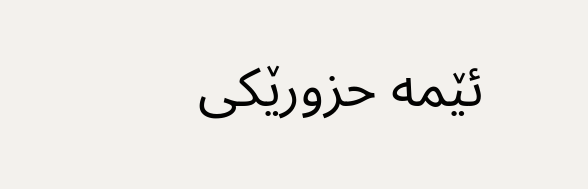ئێمه‌ حزورێكی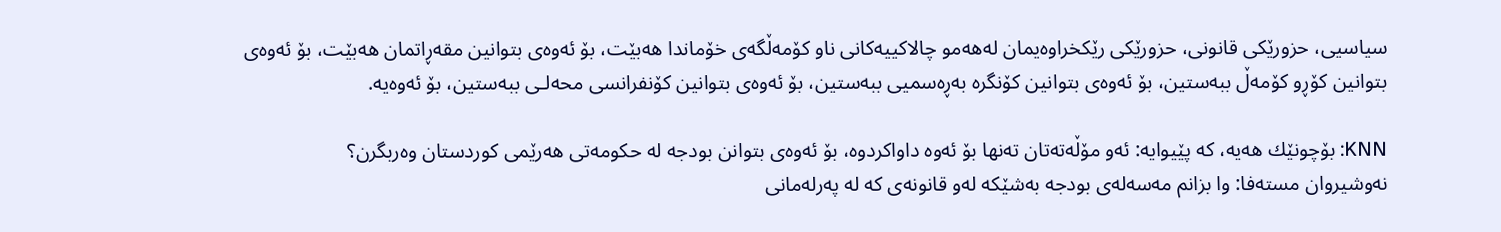سیاسیی، حزورێكی قانونی، حزورێكی رێكخراوه‌یمان له‌هه‌مو چالاكییه‌كانی ناو كۆمه‌ڵگه‌ی خۆماندا هه‌بێت، بۆ ئه‌وه‌ی بتوانین مقه‌ڕاتمان هه‌بێت، بۆ ئه‌وه‌ی بتوانین كۆڕ‌و كۆمه‌ڵ‌ ببه‌ستین، بۆ ئه‌وه‌ی بتوانین كۆنگره‌ به‌ڕه‌سمیی ببه‌ستین، بۆ ئه‌وه‌ی بتوانین كۆنفرانسی‌ محه‌لـی‌ ببه‌ستین، بۆ ئه‌وه‌یه‌.

KNN: بۆچونێك هه‌یه‌، كه‌ پێیوایه‌: ئه‌و مۆڵه‌ته‌تان ته‌نها بۆ ئه‌وه‌ داواكردوه‌، بۆ ئه‌وه‌ی بتوانن بودجه‌ له‌ حكومه‌تی هه‌رێمی كوردستان وه‌ربگرن؟
نه‌وشیروان مسته‌فا: وا بزانم مه‌سه‌له‌ی بودجه‌ به‌شێكه‌ له‌و قانونه‌ی كه‌ له‌ په‌رله‌مانی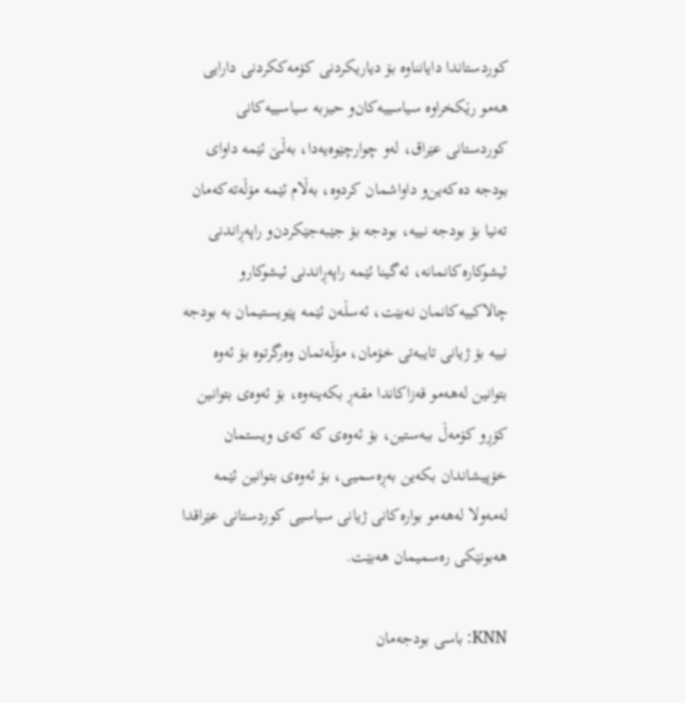كوردستاندا دایانناوه‌ بۆ دیاریكردنی كۆمه‌ككردنی دارایی هه‌مو رێكخراوه‌ سیاسییه‌كان‌و حیزبه‌ سیاسییه‌كانی كوردستانی عێراق، له‌و چوارچێوه‌یه‌دا، به‌ڵـێ‌ ئێمه‌ داوای بودجه‌ ده‌كه‌ین‌و داواشمان كردوه‌، به‌ڵام ئێمه‌ مۆڵه‌ته‌كه‌مان ته‌نیا بۆ بودجه‌ نییه‌، بودجه‌ بۆ جێبه‌جێكردن‌و راپه‌ڕاندنی ئیشوكاره‌كانمانه‌، ئه‌گینا ئێمه‌ راپه‌ڕاندنی ئیشوكارو چالاكییه‌كانمان نه‌بێت، ئه‌سڵه‌ن ئێمه‌ پێویستیمان به‌ بودجه‌ نییه‌ بۆ ژیانی تایبه‌تی خۆمان، مۆڵه‌تمان وه‌رگرتوه‌ بۆ ئه‌وه‌ بتوانین له‌هه‌مو قه‌زاكاندا مقه‌ڕ بكه‌ینه‌وه‌، بۆ ئه‌وه‌ی بتوانین كۆڕ‌و كۆمه‌ڵ‌ ببه‌ستین، بۆ ئه‌وه‌ی كه‌ كه‌ی ویستمان خۆپیشاندان بكه‌ین به‌ڕه‌سمیی، بۆ ئه‌وه‌ی بتوانین ئێمه‌ له‌مه‌ولا له‌هه‌مو بواره‌كانی ژیانی سیاسیی كوردستانی عێراقدا هه‌بونێكی ره‌سمیمان هه‌بێت.

KNN: باسی‌ بودجه‌مان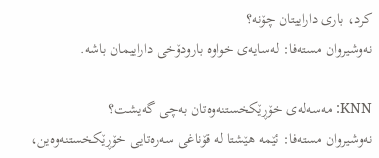كرد، باری داراییتان چۆنه‌؟
نه‌وشیروان مسته‌فا: له‌سایه‌ی خواوه‌ بارودۆخی‌ داراییمان باشه‌.

KNN: مه‌سه‌له‌ی خۆڕێكخستنه‌وه‌تان به‌چی گه‌یشت؟
نه‌وشیروان مسته‌فا: ئێمه‌ هێشتا له‌ قۆناغی سه‌ره‌تایی خۆڕێكخستنه‌وه‌ین،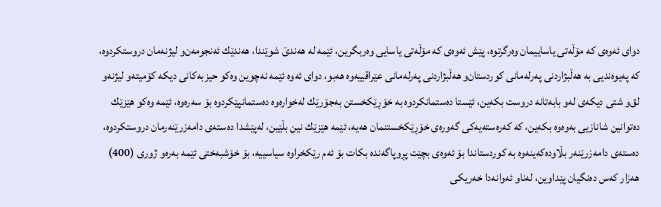دوای ئه‌وه‌ی كه‌ مۆڵه‌تی یاساییمان وه‌رگرتوه‌، پێش ئه‌وه‌ی كه‌ مۆڵه‌تی یاسایی وه‌ربگرین، ئێمه‌ له‌ هه‌ندێ شوێندا، هه‌ندێك ئه‌نجومه‌ن‌و لیژنه‌مان دروستكردوه‌، كه‌ په‌یوه‌ندیی به‌ هه‌ڵبژاردنی په‌رله‌مانی كوردستان‌و هه‌ڵبژاردنی په‌رله‌مانی عێراقییه‌وه‌ هه‌بو، دوای ئه‌وه‌ ئێمه‌ نه‌چوین وه‌كو حیزبه‌كانی دیكه‌ كۆمیته‌و لیژنه‌و لق‌و شتی دیكه‌ی له‌و بابه‌تانه‌ دروست بكه‌ین، ئێستا ده‌ستمانكردوه‌ به‌ خۆڕێكخستن به‌جۆرێك له‌خواره‌وه‌ ده‌ستمانپێكردوه‌ بۆ سه‌ره‌وه‌، ئێمه‌ وه‌كو هێزێك ده‌توانین شانازیی به‌وه‌وه‌ بكه‌ین، كه‌ كه‌ره‌سته‌یه‌كی گه‌وره‌ی خۆڕێكخستنمان هه‌یه‌، ئێمه‌ هێزێك نین بڵێین، له‌پێشدا ده‌سته‌ی دامه‌زرێنه‌رمان دروستكردوه‌، ده‌سته‌ی دامه‌زرێنه‌ر بڵاوده‌كه‌ینه‌وه‌ به‌ كوردستاندا بۆ ئه‌وه‌ی بچێت پڕوپاگه‌نده‌ بكات بۆ ئه‌م رێكخراوه‌ سیاسییه‌، بۆ خۆشبه‌ختی ئێمه‌ به‌ره‌و ژوری (400) هه‌زار كه‌س ده‌نگیان پێداوین، له‌ناو ئه‌وانه‌دا خه‌ریكی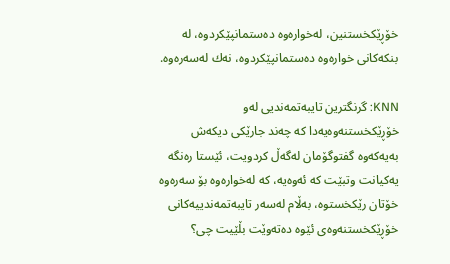خۆڕێكخستنین، له‌خواره‌وه‌ ده‌ستمانپێكردوه‌، له‌ بنكه‌كانی خواره‌وه‌ ده‌ستمانپێكردوه‌، نه‌ك له‌سه‌ره‌وه‌.

KNN: گرنگترین تایبه‌تمه‌ندیی له‌و خۆڕێكخستنه‌وه‌یه‌دا كه‌ چه‌ند جارێكی دیكه‌ش به‌یه‌كه‌وه‌ گفتوگۆمان له‌گه‌ڵ‌ كردویت، ئێستا ره‌نگه‌ یه‌كیانت وتبێت كه‌ ئه‌وه‌یه‌، كه‌ له‌خواره‌وه‌ بۆ سه‌ره‌وه‌ خۆتان رێكخستوه‌، به‌ڵام له‌سه‌ر تایبه‌تمه‌ندییه‌كانی خۆڕێكخستنه‌وه‌ی ئێوه‌ ده‌ته‌وێت بڵێیت چی؟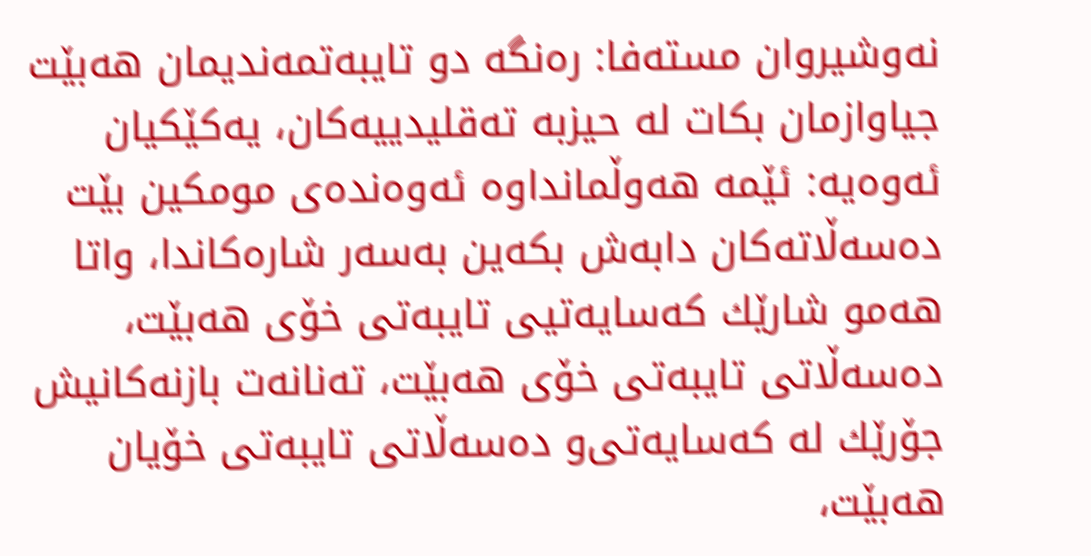نه‌وشیروان مسته‌فا: ره‌نگه‌ دو تایبه‌تمه‌ندیمان هه‌بێت جیاوازمان بكات له‌ حیزبه‌ ته‌قلیدییه‌كان، یه‌كێكیان ئه‌وه‌یه‌: ئێمه‌ هه‌وڵمانداوه‌ ئه‌وه‌نده‌ی مومكین بێت ده‌سه‌ڵاته‌كان دابه‌ش بكه‌ین به‌سه‌ر شاره‌كاندا، واتا هه‌مو شارێك كه‌سایه‌تیی تایبه‌تی خۆی هه‌بێت، ده‌سه‌ڵاتی تایبه‌تی خۆی هه‌بێت، ته‌نانه‌ت بازنه‌كانیش جۆرێك له‌ كه‌سایه‌تی‌و ده‌سه‌ڵاتی تایبه‌تی خۆیان هه‌بێت،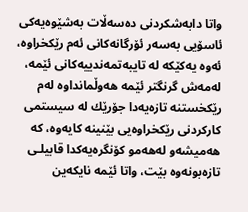واتا دابه‌شكردنی ده‌سه‌ڵات به‌شێوه‌یه‌كی ئاسۆیی به‌سه‌ر ئۆرگانه‌كانی ئه‌م رێكخراوه‌، ئه‌وه‌ یه‌كێكه‌ له‌ تایبه‌تمه‌ندییه‌كانی ئێمه‌، له‌مه‌ش گرنگتر ئێمه‌ هه‌وڵمانداوه‌ له‌م رێكخستنه‌ تازه‌یه‌دا جۆرێك له‌ سیستمی كاركردنی رێكخراوه‌یی بێنینه‌ كایه‌وه‌، كه‌ هه‌میشه‌‌و له‌هه‌مو كۆنگره‌یه‌كدا قابیلـی‌ تازه‌بونه‌وه‌ بێت، واتا ئێمه‌ نایكه‌ین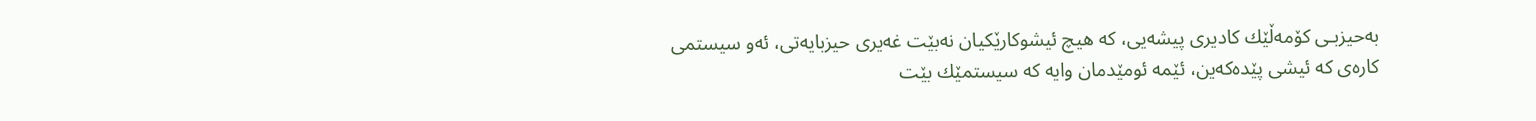به‌حیزبـی‌ كۆمه‌ڵێك كادیری پیشه‌یی، كه‌ هیچ ئیشوكارێكیان نه‌بێت غه‌یری حیزبایه‌تی، ئه‌و سیستمی كاره‌ی كه‌ ئیشی پێده‌كه‌ین، ئێمه‌ ئومێدمان وایه‌ كه‌ سیستمێك بێت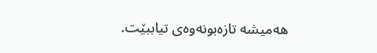هه‌میشه‌ تازه‌بونه‌وه‌ی تیاببێت.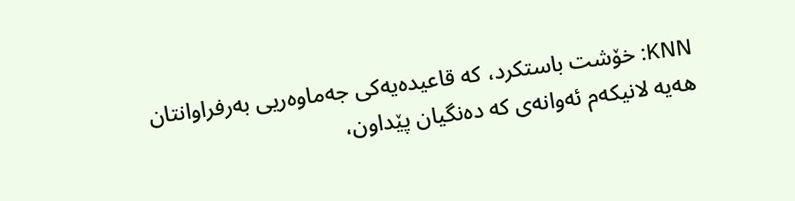KNN: خۆشت باستكرد، كه‌ قاعیده‌یه‌كی جه‌ماوه‌ریی به‌رفراوانتان هه‌یه‌ لانیكه‌م ئه‌وانه‌ی كه‌ ده‌نگیان پێداون،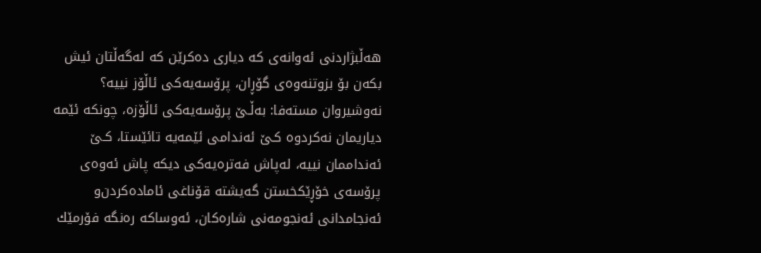هه‌ڵبژاردنی ئه‌وانه‌ی كه‌ دیاری ده‌كرێن كه‌ له‌گه‌ڵتان ئیش بكه‌ن بۆ بزوتنه‌وه‌ی گۆڕان، پرۆسه‌یه‌كی ئاڵۆز نییه‌؟
نه‌وشیروان مسته‌فا: به‌ڵـێ‌ پرۆسه‌یه‌كی ئاڵۆزه‌، چونكه‌ ئێمه‌ دیاریمان نه‌كردوه‌ كـێ‌ ئه‌ندامی ئێمه‌یه‌ تائێستا، كـێ‌ ئه‌نداممان نییه‌، له‌پاش فه‌تره‌یه‌كی دیكه‌ پاش ئه‌وه‌ی پرۆسه‌ی خۆڕێكخستن گه‌یشته‌ قۆناغی ئاماده‌كردن‌و ئه‌نجامدانی ئه‌نجومه‌نی شاره‌كان، ئه‌وساكه‌ ره‌نگه‌ فۆرمێك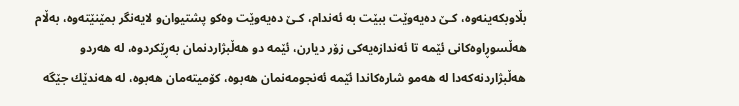بڵاوبكه‌ینه‌وه‌، كـێ‌ ده‌یه‌وێت ببێت به‌ ئه‌ندام، كـێ‌ ده‌یه‌وێت وه‌كو پشتیوان‌و لایه‌نگر بمێنێته‌وه‌، به‌ڵام هه‌ڵسوڕاوه‌كانی ئێمه‌ تا ئه‌ندازه‌یه‌كی زۆر دیارن، ئێمه‌ دو هه‌ڵبژاردنمان به‌ڕێكردوه‌، له‌ هه‌ردو هه‌ڵبژاردنه‌كه‌دا له‌ هه‌مو شاره‌كاندا ئێمه‌ ئه‌نجومه‌نمان هه‌بوه‌، كۆمیته‌مان هه‌بوه‌، له‌ هه‌ندێك جێگه‌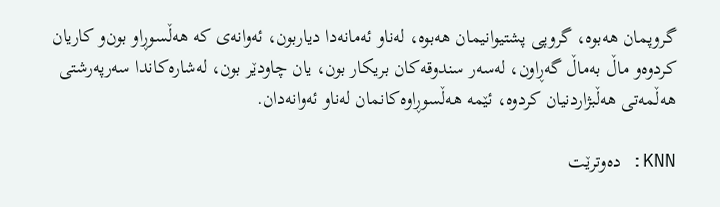گروپمان هه‌بوه‌، گروپی‌ پشتیوانیمان هه‌بوه‌، له‌ناو ئه‌مانه‌دا دیاربون، ئه‌وانه‌ی كه‌ هه‌ڵسوڕاو بون‌و كاریان كردوه‌و ماڵ‌ به‌ماڵ‌ گه‌ڕاون، له‌سه‌ر سندوقه‌كان بریكار بون، یان چاودێر بون، له‌شاره‌كاندا سه‌رپه‌رشتی هه‌ڵمه‌تی هه‌ڵبژاردنیان كردوه‌، ئێمه‌ هه‌ڵسوڕاوه‌كانمان له‌ناو ئه‌وانه‌دان.

KNN: ده‌وترێت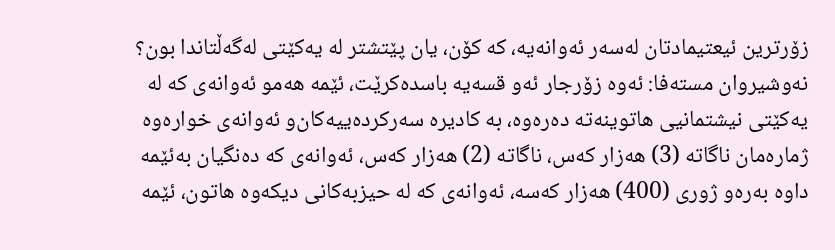زۆرترین ئیعتیمادتان له‌سه‌ر ئه‌وانه‌یه‌، كه‌ كۆن، یان پێتشتر له‌ یه‌كێتی له‌گه‌ڵتاندا بون؟
نه‌وشیروان مسته‌فا: ئه‌وه‌ زۆرجار ئه‌و قسه‌یه‌ باسده‌كرێت، ئێمه‌ هه‌مو ئه‌وانه‌ی كه‌ له‌ یه‌كێتی نیشتمانیی هاتوینه‌ته‌ ده‌ره‌وه‌، به‌ كادیره‌ سه‌ركرده‌ییه‌كان‌و ئه‌وانه‌ی خواره‌وه‌ ژماره‌مان ناگاته‌ (3) هه‌زار كه‌س، ناگاته‌ (2) هه‌زار كه‌س، ئه‌وانه‌ی كه‌ ده‌نگیان به‌ئێمه‌ داوه‌ به‌ره‌و ژوری (400) هه‌زار كه‌سه‌، ئه‌وانه‌ی كه‌ له‌ حیزبه‌كانی دیكه‌وه‌ هاتون، ئێمه‌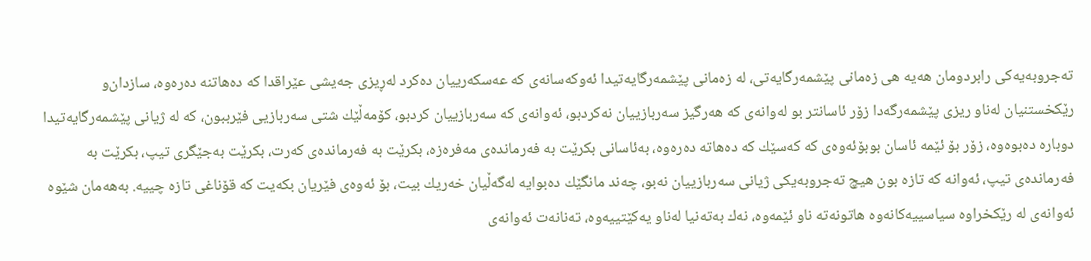ته‌جروبه‌یه‌كی رابردومان هه‌یه‌ هی زه‌مانی پێشمه‌رگایه‌تی، له‌ زه‌مانی پێشمه‌رگایه‌تیدا ئه‌وكه‌سانه‌ی كه‌ عه‌سكه‌رییان ده‌كرد له‌ڕیزی جه‌یشی‌ عێراقدا كه‌ ده‌هاتنه‌ ده‌ره‌وه‌، سازدان‌و رێكخستنیان له‌ناو ریزی پێشمه‌رگه‌دا زۆر ئاسانتر بو له‌وانه‌ی كه‌ هه‌رگیز سه‌ربازییان نه‌كردبو، ئه‌وانه‌ی كه‌ سه‌ربازییان كردبو، كۆمه‌ڵێك شتی سه‌ربازیی فێرببون، كه‌ له‌ ژیانی پێشمه‌رگایه‌تیدا دوباره‌ ده‌بوه‌وه‌، زۆر بۆ ئێمه‌ ئاسان بوبۆئه‌وه‌ی‌ كه‌ كه‌سێك كه‌ ده‌هاته‌ ده‌ره‌وه‌، به‌ئاسانی بكرێت به‌ فه‌رمانده‌ی مه‌فره‌زه‌، بكرێت به‌ فه‌رمانده‌ی كه‌رت، بكرێت به‌جێگری تیپ، بكرێت به‌ فه‌رمانده‌ی تیپ، ئه‌وانه‌ كه‌ تازه‌ بون هیچ ته‌جروبه‌یكی ژیانی سه‌ربازییان نه‌بو، چه‌ند مانگێك ده‌بوایه‌ له‌گه‌ڵیان خه‌ریك بیت، بۆ ئه‌وه‌ی فێریان بكه‌یت كه‌ قۆناغی تازه‌ چییه‌. به‌هه‌مان شێوه‌ ئه‌وانه‌ی له‌ رێكخراوه‌ سیاسییه‌كانه‌وه‌ هاتونه‌ته‌ ناو ئێمه‌وه‌، نه‌ك به‌ته‌نیا له‌ناو یه‌كێتییه‌وه‌، ته‌نانه‌ت ئه‌وانه‌ی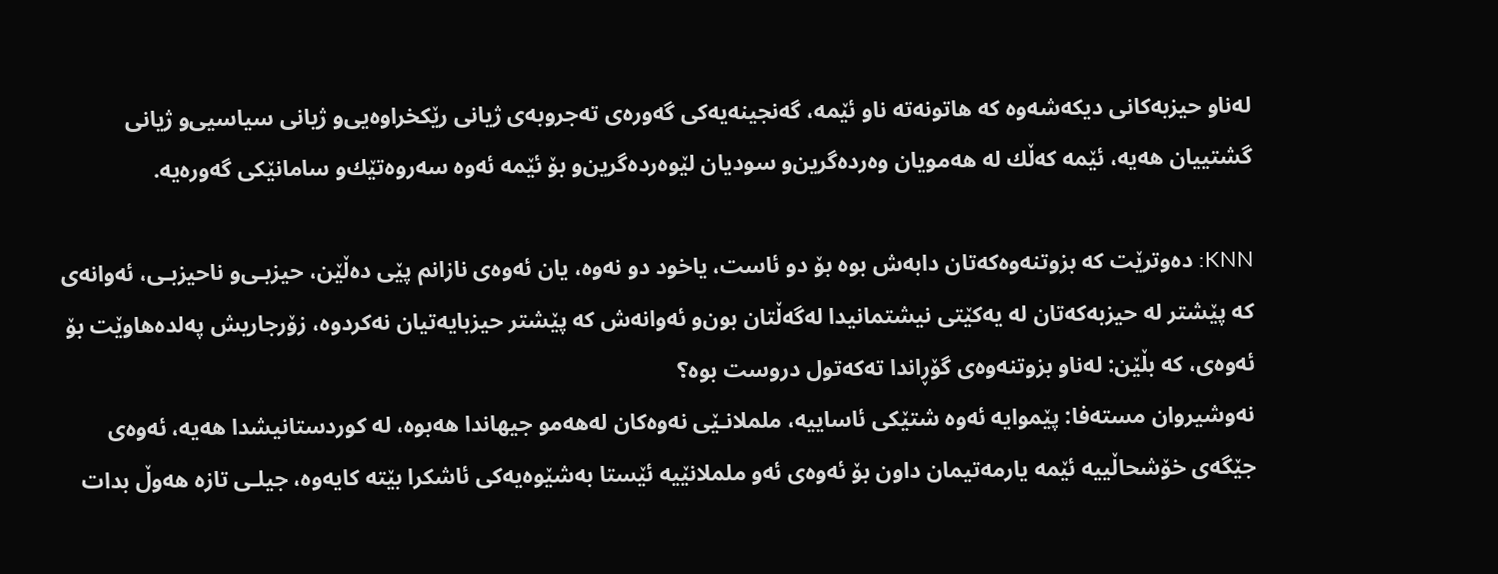له‌ناو حیزبه‌كانی دیكه‌شه‌وه‌ كه‌ هاتونه‌ته‌ ناو ئێمه‌، گه‌نجینه‌یه‌كی گه‌وره‌ی ته‌جروبه‌ی ژیانی رێكخراوه‌یی‌و ژیانی سیاسیی‌و ژیانی گشتییان هه‌یه‌، ئێمه‌ كه‌ڵك له‌ هه‌مویان وه‌رده‌گرین‌و سودیان لێوه‌رده‌گرین‌و بۆ ئێمه‌ ئه‌وه‌ سه‌روه‌تێك‌و سامانێكی گه‌وره‌یه‌.

KNN: ده‌وترێت كه‌ بزوتنه‌وه‌كه‌تان دابه‌ش بوه‌ بۆ دو ئاست، یاخود دو نه‌وه‌، یان ئه‌وه‌ی نازانم پێی ده‌ڵێن، حیزبـی‌‌و ناحیزبـی‌، ئه‌وانه‌ی كه‌ پێشتر له‌ حیزبه‌كه‌تان له‌ یه‌كێتی نیشتمانیدا له‌گه‌ڵتان بون‌و ئه‌وانه‌ش كه‌ پێشتر حیزبایه‌تیان نه‌كردوه‌، زۆرجاریش په‌لده‌هاوێت بۆ ئه‌وه‌ی، كه‌ بڵێن: له‌ناو بزوتنه‌وه‌ی گۆڕاندا ته‌كه‌تول دروست بوه‌؟
نه‌وشیروان مسته‌فا: پێموایه‌ ئه‌وه‌ شتێكی ئاساییه‌، ململانـێی نه‌وه‌كان له‌هه‌مو جیهاندا هه‌بوه‌، له‌ كوردستانیشدا هه‌یه‌، ئه‌وه‌ی جێگه‌ی خۆشحاڵییه‌ ئێمه‌ یارمه‌تیمان داون بۆ ئه‌وه‌ی ئه‌و ململانێیه‌ ئێستا به‌شێوه‌یه‌كی ئاشكرا بێته‌ كایه‌وه‌، جیلـی‌ تازه‌ هه‌وڵ‌ بدات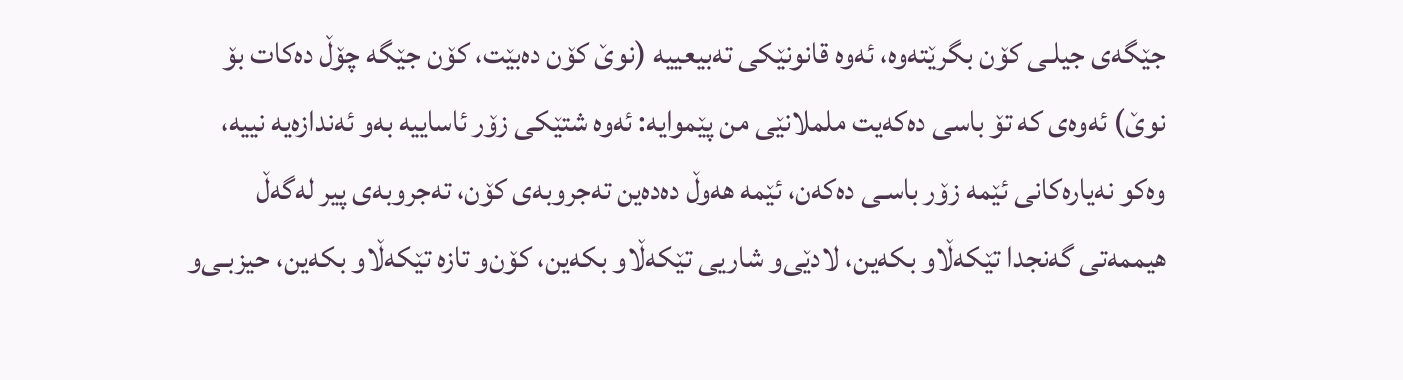جێگه‌ی جیلـی‌ كۆن بگرێته‌وه‌، ئه‌وه‌ قانونێكی ته‌بیعییه‌ (نوێ‌ كۆن ده‌بێت، كۆن جێگه‌ چۆڵ‌ ده‌كات بۆ نوێ‌) ئه‌وه‌ی كه‌ تۆ باسی ده‌كه‌یت ململانێی من پێموایه‌: ئه‌وه‌ شتێكی زۆر ئاساییه‌ به‌و ئه‌ندازه‌یه‌ نییه‌، وه‌كو نه‌یاره‌كانی ئێمه‌ زۆر باسـی‌ ده‌كه‌ن، ئێمه‌ هه‌وڵ‌ ده‌ده‌ین ته‌جروبه‌ی كۆن، ته‌جروبه‌ی پیر له‌گه‌ڵ‌ هیممه‌تی گه‌نجدا تێكه‌ڵا‌و بكه‌ین، لادێی‌و شاریی تێكه‌ڵا‌و بكه‌ین، كۆن‌و تازه‌ تێكه‌ڵا‌و بكه‌ین، حیزبـی‌‌و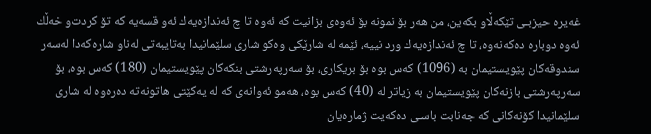غه‌یره‌ حیزبـی‌ تێكه‌ڵاو بكه‌ین، من هه‌ر بۆ نمونه‌ بۆ ئه‌وه‌ی بزانیت كه‌ ئه‌وه‌ تا چ ئه‌ندازه‌یه‌ك ئه‌و قسه‌یه‌ كه‌ تۆ كردت‌و خه‌ڵك ئه‌وه‌ دوباره‌ ده‌كه‌نه‌وه‌، تا چ ئه‌ندازه‌یه‌ك ورد نییه‌، ئێمه‌ له‌ شارێكی وه‌كو شاری سلێمانیدا به‌تایبه‌تی له‌ناو شاره‌كه‌دا له‌سه‌ر سندوقه‌كان پێویستیمان به‌ (1096) كه‌س بوه‌ بۆ بریكاری، بۆ سه‌رپه‌رشتی بنكه‌كان پێویستیمان (180) كه‌س بوه‌، بۆ سه‌رپه‌رشتی بازنه‌كان پێویستیمان به‌ زیاتر له‌ (40) كه‌س بوه‌، هه‌مو ئه‌وانه‌ی كه‌ له‌ یه‌كێتی هاتونه‌ته‌ ده‌ره‌وه‌ له‌ شاری سلێمانیدا كۆنه‌كانی كه‌ جه‌نابت باسـی‌ ده‌كه‌یت ژماره‌یان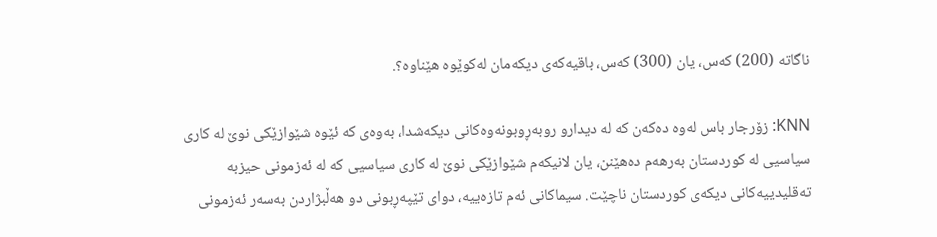ناگاته‌ (200) كه‌س، یان (300) كه‌س، باقیه‌كه‌ی دیكه‌مان له‌كوێوه‌ هێناوه‌؟.

KNN: زۆرجار باس له‌وه‌ ده‌كه‌ن كه‌ له‌ دیدار‌و روبه‌ڕوبونه‌وه‌كانی دیكه‌شدا، به‌وه‌ی كه‌ ئێوه‌ شێوازێكی نوێ‌ له‌ كاری سیاسیی له‌ كوردستان به‌رهه‌م ده‌هێنن، یان لانیكه‌م شێوازێكی نوێ‌ له‌ كاری سیاسیی كه‌ له‌ ئه‌زمونی حیزبه‌ ته‌قلیدییه‌كانی دیكه‌ی كوردستان ناچێت. سیماكانی ئه‌م تازه‌ییه‌، دوای تێپه‌ڕبونی دو هه‌ڵبژاردن به‌سه‌ر ئه‌زمونی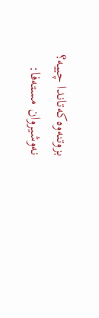بزوتنه‌وه‌كه‌تاندا چییه‌؟
نه‌وشیروان مسته‌فا: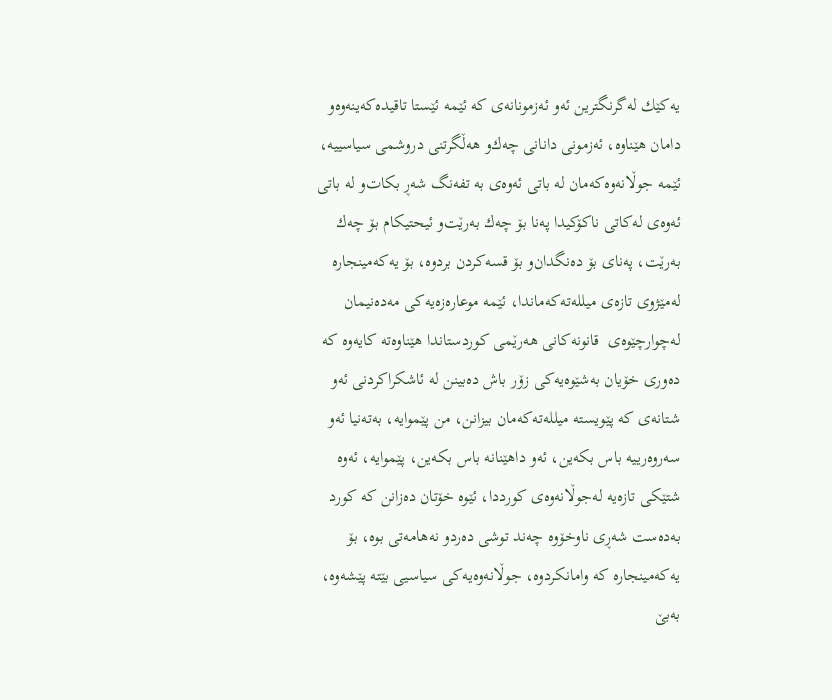یه‌كێك له‌گرنگترین ئه‌و ئه‌زمونانه‌ی كه‌ ئێمه‌ ئێستا تاقیده‌كه‌ینه‌وه‌و دامان هێناوه‌، ئه‌زمونی دانانی چه‌ك‌و هه‌ڵگرتنی دروشمی سیاسییه‌، ئێمه‌ جوڵانه‌وه‌كه‌مان له‌ باتی ئه‌وه‌ی به‌ تفه‌نگ شه‌ڕ بكات‌و له‌ باتی ئه‌وه‌ی له‌كاتی ناكۆكیدا په‌نا بۆ چه‌ك به‌رێت‌و ئیحتیكام بۆ چه‌ك به‌رێت، په‌نای‌ بۆ ده‌نگدان‌و بۆ قسه‌كردن بردوه‌، بۆ یه‌كه‌مینجاره‌ له‌مێژوی تازه‌ی میلله‌ته‌كه‌ماندا، ئێمه‌ موعاره‌زه‌یه‌كی مه‌ده‌نیمان له‌چوارچێوه‌ی  قانونه‌كانی هه‌رێمی كوردستاندا هێناوه‌ته‌ كایه‌وه‌ كه‌ ده‌وری خۆیان به‌شێوه‌یه‌كی زۆر باش ده‌بینن له‌ ئاشكراكردنی ئه‌و شتانه‌ی كه‌ پێویسته‌ میلله‌ته‌كه‌مان بیزانن، من پێموایه‌، به‌ته‌نیا ئه‌و سه‌روه‌رییه‌ باس بكه‌ین، ئه‌و داهێنانه‌ باس بكه‌ین، پێموایه‌، ئه‌وه‌ شتێكی تازه‌یه‌ له‌جوڵانه‌وه‌ی كورددا، ئێوه‌ خۆتان ده‌زانن كه‌ كورد به‌ده‌ست شه‌ڕی ناوخۆوه‌ چه‌ند توشی ده‌ردو نه‌هامه‌تی‌ بوه‌، بۆ یه‌كه‌مینجاره‌ كه‌ وامانكردوه‌، جوڵانه‌وه‌یه‌كی سیاسیی بێته‌ پێشه‌وه‌، به‌بێ‌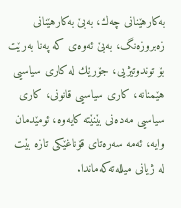به‌كارهێنانی چه‌ك، به‌بێ‌ به‌كارهێنانی زه‌بروزه‌نگ، به‌بێ‌ ئه‌وه‌ی كه‌ په‌نا به‌رێت بۆ توندوتیژیی، جۆرێك له‌ كاری سیاسیی هێمنانه‌، كاری سیاسیی قانونی، كاری سیاسیی مه‌ده‌نی بێنێته‌ كایه‌وه‌، ئومێدمان وایه‌، ئه‌مه‌ سه‌ره‌تای قۆناغێكی تازه‌ بێت له‌ ژیانی میلله‌ته‌كه‌ماندا.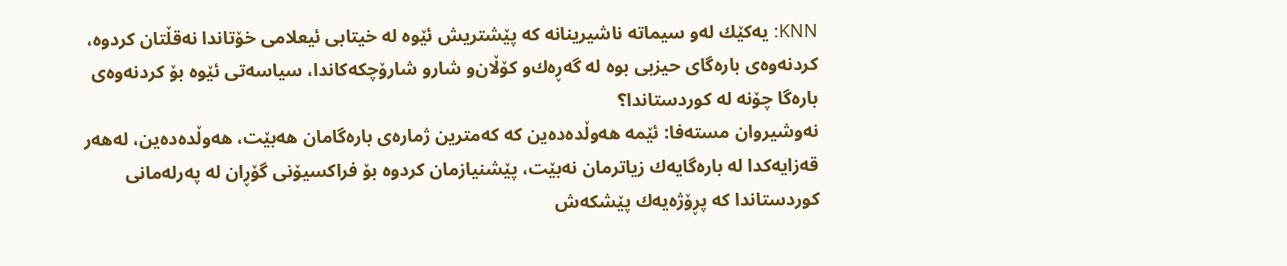KNN: یه‌كێك له‌و سیماته‌ ناشیرینانه‌ كه‌ پێشتریش ئێوه‌ له‌ خیتابی‌ ئیعلامی خۆتاندا نه‌قڵتان كردوه‌، كردنه‌وه‌ی باره‌گای حیزبی‌ بوه‌ له‌ گه‌ڕه‌ك‌و كۆڵان‌و شارو شارۆچكه‌كاندا، سیاسه‌تی ئێوه‌ بۆ كردنه‌وه‌ی باره‌گا چۆنه‌ له‌ كوردستاندا؟
نه‌وشیروان مسته‌فا: ئێمه‌ هه‌وڵده‌ده‌ین كه‌ كه‌مترین ژماره‌ی باره‌گامان هه‌بێت، هه‌وڵده‌ده‌ین، له‌هه‌ر قه‌زایه‌كدا له‌ باره‌گایه‌ك زیاترمان نه‌بێت، پێشنیازمان كردوه‌ بۆ فراكسیۆنی گۆڕان له‌ په‌رله‌مانی كوردستاندا كه‌ پڕۆژه‌یه‌ك پێشكه‌ش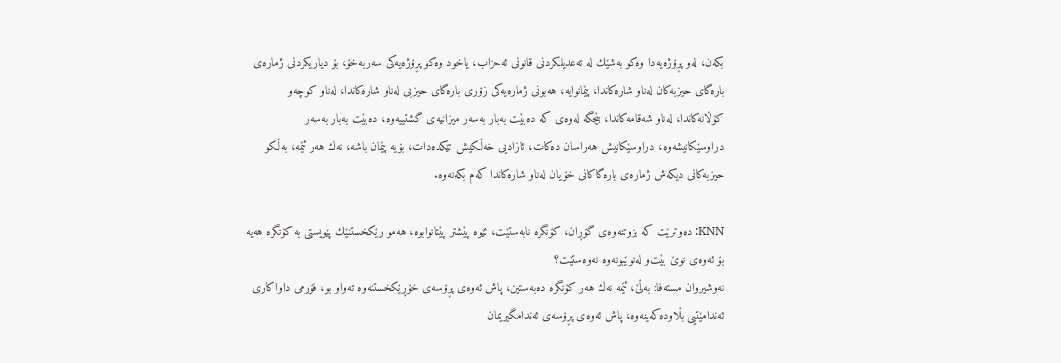بكه‌ن، له‌و پڕۆژه‌یه‌دا وه‌كو به‌شێك له‌ ته‌عدیلكردنی قانونی ئه‌حزاب، یاخود وه‌كو پڕۆژه‌یه‌كی سه‌ربه‌خۆ، بۆ دیاریكردنی ژماره‌ی باره‌گای حیزبه‌كان له‌ناو شاره‌كاندا، پێمانوایه‌، هه‌بونی ژماره‌یه‌كی زۆری باره‌گای حیزبی‌ له‌ناو شاره‌كاندا، له‌ناو كوچه‌و كۆڵانه‌كاندا، له‌ناو شه‌قامه‌كاندا، بێجگه‌ له‌وه‌ی كه‌ ده‌بێت به‌بار به‌سه‌ر میزانیه‌ی گشتییه‌وه‌، ده‌بێت به‌بار به‌سه‌ر دراوسێكانیشه‌وه‌، دراوسێكانیش هه‌راسان ده‌كات، ئازادیی خه‌ڵكیش تێكده‌دات، بۆیه‌ پێمان باشه‌، نه‌ك هه‌ر ئێمه‌، به‌ڵكو حیزبه‌كانی دیكه‌ش ژماره‌ی باره‌گاكانی خۆیان له‌ناو شاره‌كاندا كه‌م بكه‌نه‌وه‌.

KNN: ده‌وترێت كه‌ بزوتنه‌وه‌ی گۆڕان، كۆنگره‌ نابه‌ستێت، ئێوه‌ پێشتر پێتانوابوه‌، هه‌مو رێكخستنێك پێویستی به‌ كۆنگره‌ هه‌یه‌ بۆ ئه‌وه‌ی نوێ‌ بێت‌و له‌نوێبونه‌وه‌ نه‌وه‌ستێت؟
نه‌وشیروان مسته‌فا: به‌ڵێ‌، ئێمه‌ نه‌ك هه‌ر كۆنگره‌ ده‌به‌ستین، پاش ئه‌وه‌ی پڕۆسه‌ی خۆڕێكخستنه‌وه‌ ته‌واو بو، فۆرمی‌ داواكاری ئه‌ندامێتیی بڵاوده‌كه‌ینه‌وه‌، پاش ئه‌وه‌ی پڕۆسه‌ی ئه‌ندامگیریمان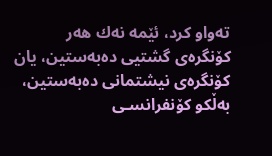ته‌واو كرد، ئێمه‌ نه‌ك هه‌ر كۆنگره‌ی گشتیی‌ ده‌به‌ستین، یان كۆنگره‌ی نیشتمانی ده‌به‌ستین، به‌ڵكو كۆنفرانسـی‌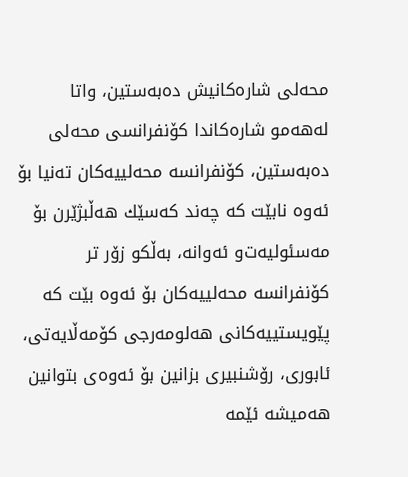محه‌لی‌ شاره‌كانیش ده‌به‌ستین، واتا له‌هه‌مو شاره‌كاندا كۆنفرانسی محه‌لی‌ ده‌به‌ستین، كۆنفرانسه‌ محه‌لییه‌كان ته‌نیا بۆ ئه‌وه‌ نابێت كه‌ چه‌ند كه‌سێك هه‌ڵبژێرن بۆ مه‌سئولیه‌ت‌و ئه‌وانه‌، به‌ڵكو زۆر تر كۆنفرانسه‌ محه‌لییه‌كان بۆ ئه‌وه‌ بێت كه‌ پێویستییه‌كانی هه‌لومه‌رجی‌ كۆمه‌ڵایه‌تی، ئابوری، رۆشنبیری بزانین بۆ ئه‌وه‌ی بتوانین هه‌میشه‌ ئێمه‌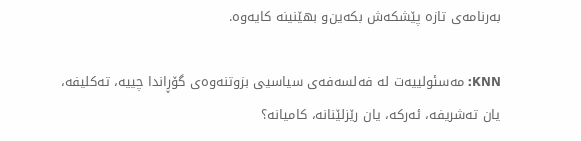به‌رنامه‌ی تازه‌ پێشكه‌ش بكه‌ین‌و بهێنینه‌ كایه‌وه‌.

KNN: مه‌سئولییه‌ت له‌ فه‌لسه‌فه‌ی سیاسیی بزوتنه‌وه‌ی گۆڕاندا چییه‌، ته‌كلیفه‌، یان ته‌شریفه‌، ئه‌ركه‌، یان رێزلێنانه‌، كامیانه‌؟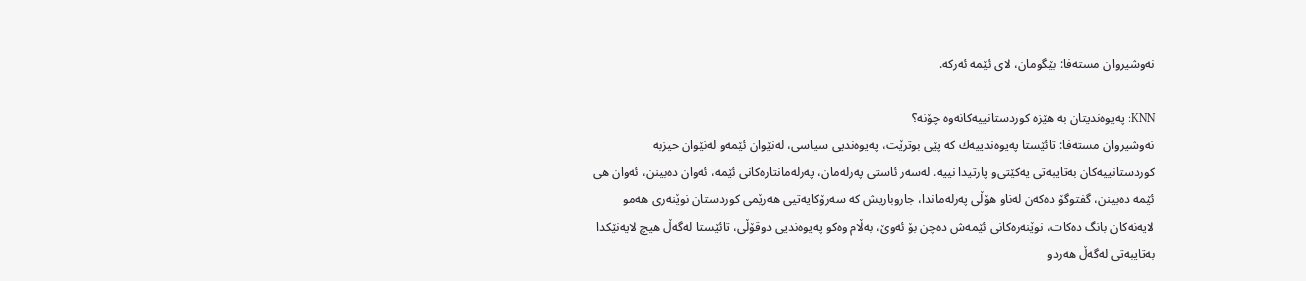نه‌وشیروان مسته‌فا: بێگومان، لای ئێمه‌ ئه‌ركه‌.

KNN: په‌یوه‌ندیتان به‌ هێزه‌ كوردستانییه‌كانه‌وه‌ چۆنه‌؟
نه‌وشیروان مسته‌فا: تائێستا په‌یوه‌ندییه‌ك كه‌ پێی بوترێت، په‌یوه‌ندیی سیاسی، له‌نێوان ئێمه‌و له‌نێوان حیزبه‌ كوردستانییه‌كان به‌تایبه‌تی یه‌كێتی‌‌و پارتیدا نییه‌. له‌سه‌ر ئاستی په‌رله‌مان، په‌رله‌مانتاره‌كانی ئێمه‌، ئه‌وان ده‌بینن، ئه‌وان هی ئێمه‌ ده‌بینن، گفتوگۆ ده‌كه‌ن له‌ناو هۆڵی‌ په‌رله‌ماندا، جاروباریش كه‌ سه‌رۆكایه‌تیی هه‌رێمی كوردستان نوێنه‌ری هه‌مو لایه‌نه‌كان بانگ ده‌كات، نوێنه‌ره‌كانی ئێمه‌ش ده‌چن بۆ ئه‌وێ‌، به‌ڵام وه‌كو په‌یوه‌ندیی دوقۆڵی‌، تائێستا له‌گه‌ڵ‌ هیچ لایه‌نێكدا به‌تایبه‌تی له‌گه‌ڵ‌ هه‌ردو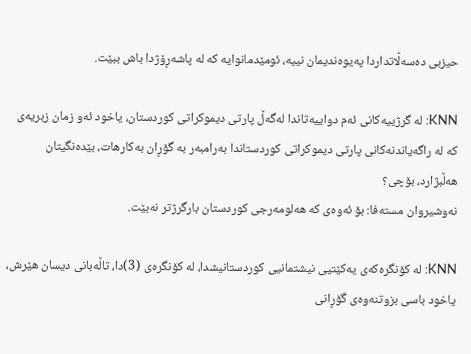حیزبی‌ ده‌سه‌ڵاتداردا په‌یوه‌ندیمان نییه‌، ئومێدمانوایه‌ كه‌ له‌ پاشه‌ڕۆژدا باش ببێت.

KNN: له‌ گرژییه‌كانی ئه‌م دواییه‌تاندا له‌گه‌ڵ‌ پارتی دیموكراتی كوردستان، یاخود ئه‌و زمان زبریه‌ی كه‌ له‌ راگه‌یاندنه‌كانی پارتی دیموكراتی كوردستاندا به‌رامبه‌ر به‌ گۆڕان به‌كارهات، بێده‌نگیتان هه‌ڵبژارد، بۆچی؟
نه‌وشیروان مسته‌فا: بۆ ئه‌وه‌ی كه‌ هه‌لومه‌رجی كوردستان بارگرژتر نه‌بێت.

KNN: له‌ كۆنگره‌كه‌ی یه‌كێتیی نیشتمانیی كوردستانیشدا، له‌ كۆنگره‌ی (3)دا، تاڵه‌بانی دیسان هێرش، یاخود باسی بزوتنه‌وه‌ی گۆڕانی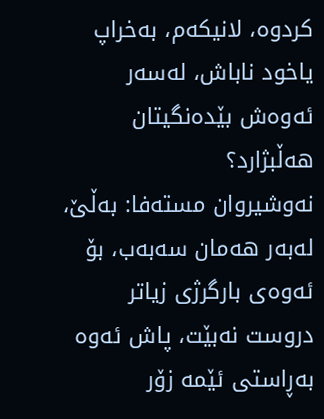كردوه‌، لانیكه‌م، به‌خراپ یاخود ناباش، له‌سه‌ر ئه‌وه‌ش بێده‌نگیتان هه‌ڵبژارد؟
نه‌وشیروان مسته‌فا: به‌ڵێ‌، له‌به‌ر هه‌مان سه‌به‌ب، بۆ ئه‌وه‌ی بارگرژی زیاتر دروست نه‌بێت، پاش ئه‌وه‌ به‌ڕاستی ئێمه‌ زۆر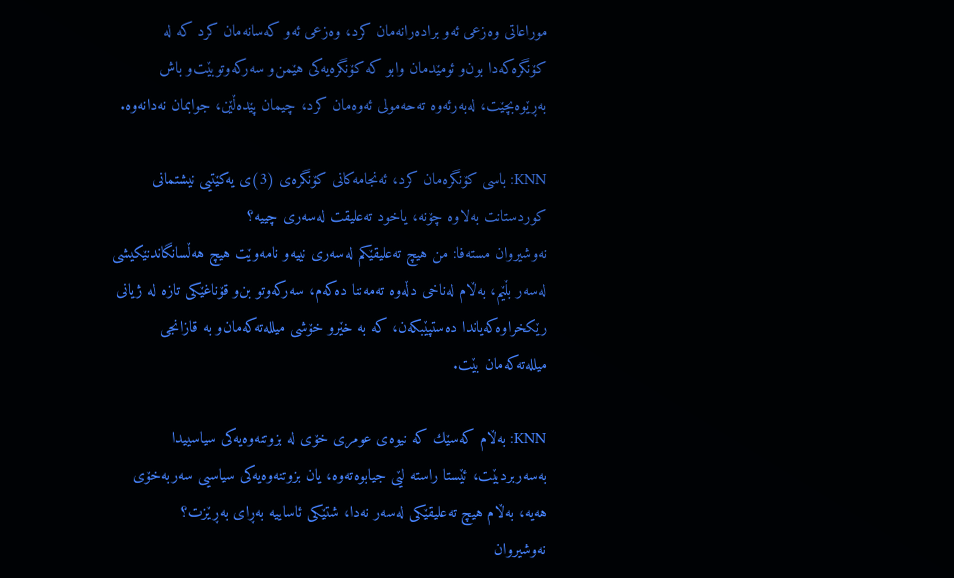موراعاتی وه‌زعی‌ ئه‌و براده‌رانه‌مان كرد، وه‌زعی ئه‌و كه‌سانه‌مان كرد كه‌ له‌ كۆنگره‌كه‌دا بون‌و ئومێدمان وابو كه‌ كۆنگره‌یه‌كی هێمن‌و سه‌ركه‌وتوبێت‌و باش به‌ڕێوه‌بچێت، له‌به‌رئه‌وه‌ ته‌حه‌مولی‌ ئه‌وه‌مان كرد، چیمان پێده‌ڵێن، جوابمان نه‌دانه‌وه‌.

KNN: باسی‌ كۆنگره‌مان كرد، ئه‌نجامه‌كانی كۆنگره‌ی (3)ی یه‌كێتیی نیشتمانی كوردستانت به‌لاوه‌ چۆنه‌، یاخود ته‌علیقت له‌سه‌ری چییه‌؟
نه‌وشیروان مسته‌فا: من هیچ ته‌علیقێكم له‌سه‌ری نییه‌‌و نامه‌وێت هیچ هه‌ڵسانگاندنێكیشی‌ له‌سه‌ر بڵێم، به‌ڵام له‌ناخی دڵه‌وه‌ ته‌مه‌ننا ده‌كه‌م، سه‌ركه‌وتو بن‌و قۆناغێكی تازه‌ له‌ ژیانی رێكخراوه‌كه‌یاندا ده‌ستپێبكه‌ن، كه‌ به‌ خێرو خۆشی میلله‌ته‌كه‌مان‌و به‌ قازانجی میلله‌ته‌كه‌مان بێت.

KNN: به‌ڵام كه‌سێك كه‌ نیوه‌ی عومری خۆی له‌ بزوتنه‌وه‌یه‌كی سیاسییدا به‌سه‌ربردبێت، ئێستا راسته‌ لێی‌ جیابوه‌ته‌وه‌، یان بزوتنه‌وه‌یه‌كی سیاسیی سه‌ربه‌خۆی هه‌یه‌، به‌ڵام هیچ ته‌علیقێكی له‌سه‌ر نه‌دا، شتێكی ئاساییه‌ به‌ڕای به‌ڕێزت؟
نه‌وشیروان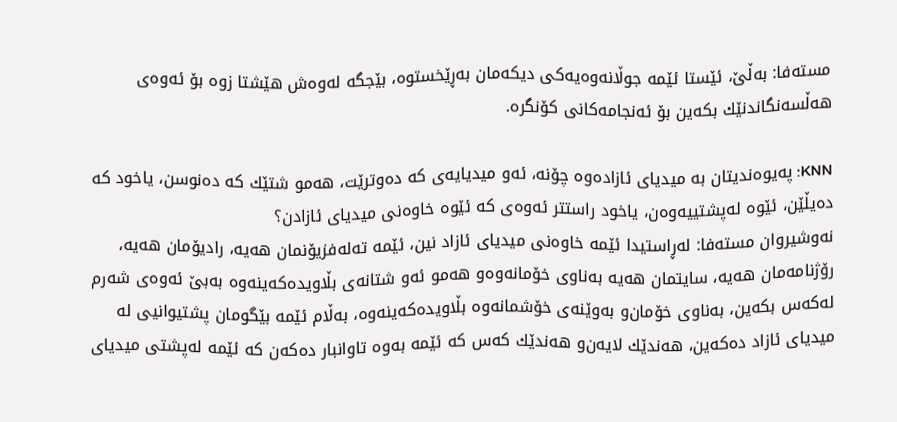مسته‌فا: به‌ڵێ‌، ئێستا ئێمه‌ جوڵانه‌وه‌یه‌كی دیكه‌مان به‌ڕێخستوه‌، بێجگه‌ له‌وه‌ش هێشتا زوه‌ بۆ ئه‌وه‌ی هه‌ڵسه‌نگاندنێك بكه‌ین بۆ ئه‌نجامه‌كانی كۆنگره‌.

KNN: په‌یوه‌ندیتان به‌ میدیای ئازاده‌وه‌ چۆنه‌، ئه‌و میدیایه‌ی كه‌ ده‌وترێت، هه‌مو شتێك كه‌ ده‌نوسن، یاخود كه‌ ده‌یڵێن، ئێوه‌ له‌پشتییه‌وه‌ن، یاخود راستتر ئه‌وه‌ی كه‌ ئێوه‌ خاوه‌نی میدیای ئازادن؟
نه‌وشیروان مسته‌فا: له‌ڕاستیدا ئێمه‌ خاوه‌نی میدیای ئازاد نین، ئێمه‌ ته‌له‌فزیۆنمان هه‌یه‌، رادیۆمان هه‌یه‌، رۆژنامه‌مان هه‌یه‌، سایتمان هه‌یه‌ به‌ناوی خۆمانه‌وه‌‌و هه‌مو ئه‌و شتانه‌ی بڵاویده‌كه‌ینه‌وه‌ به‌بێ‌ ئه‌وه‌ی شه‌رم له‌كه‌س بكه‌ین، به‌ناوی خۆمان‌و به‌وێنه‌ی خۆشمانه‌وه‌ بڵاویده‌كه‌ینه‌وه‌، به‌ڵام ئێمه‌ بێگومان پشتیوانیی له‌ میدیای ئازاد ده‌كه‌ین، هه‌ندێك لایه‌ن‌و هه‌ندێك كه‌س كه‌ ئێمه‌ به‌وه‌ تاوانبار ده‌كه‌ن كه‌ ئێمه‌ له‌پشتی میدیای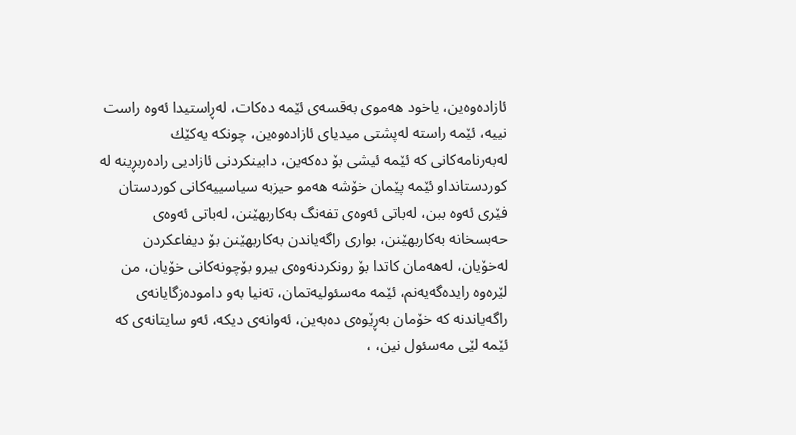ئازاده‌وه‌ین، یاخود هه‌موی به‌قسه‌ی ئێمه‌ ده‌كات، له‌ڕاستیدا ئه‌وه‌ راست نییه‌، ئێمه‌ راسته‌ له‌پشتی میدیای ئازاده‌وه‌ین، چونكه‌ یه‌كێك له‌به‌رنامه‌كانی كه‌ ئێمه‌ ئیشی بۆ ده‌كه‌ین، دابینكردنی ئازادیی راده‌ربڕینه‌ له‌ كوردستاندا‌و ئێمه‌ پێمان خۆشه‌ هه‌مو حیزبه‌ سیاسییه‌كانی كوردستان فێری ئه‌وه‌ ببن، له‌باتی ئه‌وه‌ی تفه‌نگ به‌كاربهێنن، له‌باتی ئه‌وه‌ی حه‌بسخانه‌ به‌كاربهێنن، بواری راگه‌یاندن به‌كاربهێنن بۆ دیفاعكردن له‌خۆیان، له‌هه‌مان كاتدا بۆ رونكردنه‌وه‌ی بیرو بۆچونه‌كانی خۆیان، من لێره‌وه‌ رایده‌گه‌یه‌نم، ئێمه‌ مه‌سئولیه‌تمان، ته‌نیا به‌و داموده‌زگایانه‌ی راگه‌یاندنه‌ كه‌ خۆمان به‌ڕێوه‌ی ده‌به‌ین، ئه‌وانه‌ی دیكه‌، ئه‌و سایتانه‌ی كه‌ ئێمه‌ لێی‌ مه‌سئول نین، ،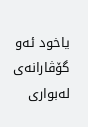یاخود ئه‌و گۆڤارانه‌ی له‌بواری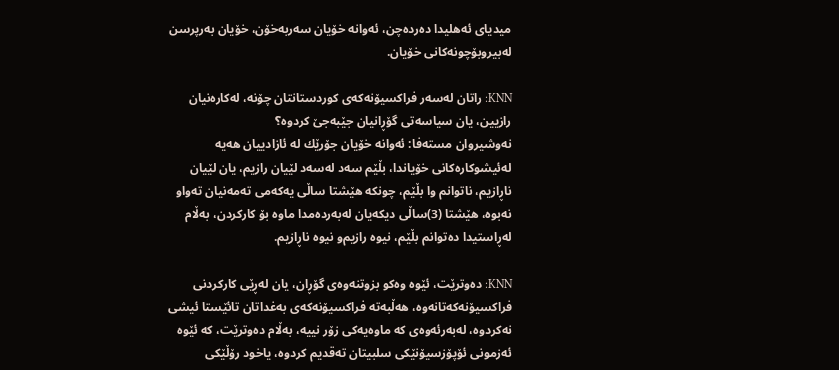میدیای ئه‌هلیدا ده‌رده‌چن، ئه‌وانه‌ خۆیان سه‌ربه‌خۆن، خۆیان به‌رپرسن له‌بیروبۆچونه‌كانی خۆیان.

KNN: راتان له‌سه‌ر فراكسیۆنه‌كه‌ی كوردستانتان چۆنه‌، له‌كاره‌نیان رازیین، یان سیاسه‌تی گۆڕانیان جێبه‌جێ‌ كردوه‌؟
نه‌وشیروان مسته‌فا: ئه‌وانه‌ خۆیان جۆرێك له‌ ئازادییان هه‌یه‌ له‌ئیشوكاره‌كانی خۆیاندا، بڵێم سه‌د له‌سه‌د لێیان رازیم، یان لێیان ناڕازیم، ناتوانم وا بڵێم، چونكه‌ هێشتا ساڵی‌ یه‌كه‌می ته‌مه‌نیان ته‌واو نه‌بوه‌، هێشتا (3)ساڵی‌ دیكه‌یان له‌به‌رده‌مدا ماوه‌ بۆ كاركردن، به‌ڵام له‌ڕاستیدا ده‌توانم بڵێم، نیوه‌ رازیم‌و نیوه‌ ناڕازیم.

KNN: ده‌وترێت، ئێوه‌ وه‌كو بزوتنه‌وه‌ی گۆڕان، یان له‌ڕێی كاركردنی فراكسیۆنه‌كه‌تانه‌وه‌، هه‌ڵبه‌ته‌ فراكسیۆنه‌كه‌ی به‌غداتان تائێستا ئیشی نه‌كردوه‌، له‌به‌رئه‌وه‌ی كه‌ ماوه‌یه‌كی زۆر نییه‌، به‌ڵام ده‌وترێت، كه‌ ئێوه‌ ئه‌زمونی ئۆپۆزسیۆنێكی سلبیتان ته‌قدیم كردوه‌، یاخود رۆڵێكی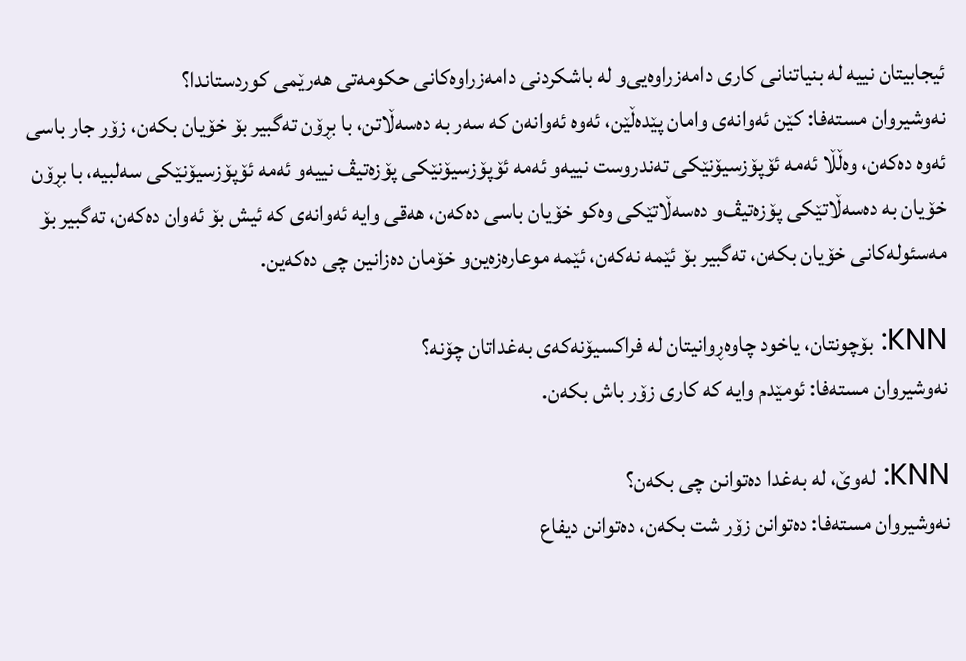ئیجابیتان نییه‌ له‌ بنیاتنانی كاری دامه‌زراوه‌یی‌و له‌ باشكردنی دامه‌زراوه‌كانی حكومه‌تی هه‌رێمی كوردستاندا؟
نه‌وشیروان مسته‌فا: كێن ئه‌وانه‌ی وامان پێده‌ڵێن، ئه‌وه‌ ئه‌وانه‌ن كه‌ سه‌ر به‌ ده‌سه‌ڵاتن، با بڕۆن ته‌گبیر بۆ خۆیان بكه‌ن، زۆر جار باسی‌ ئه‌وه‌ ده‌كه‌ن، وه‌ڵڵا ئه‌مه‌ ئۆپۆزسیۆنێكی ته‌ندروست نییه‌و ئه‌مه‌ ئۆپۆزسیۆنێكی پۆزه‌تیڤ نییه‌و ئه‌مه‌ ئۆپۆزسیۆنێكی سه‌لبیه‌، با بڕۆن خۆیان به‌ ده‌سه‌ڵاتێكی پۆزه‌تیڤ‌و ده‌سه‌ڵاتێكی وه‌كو خۆیان باسی‌ ده‌كه‌ن، هه‌قی‌ وایه‌ ئه‌وانه‌ی كه‌ ئیش بۆ ئه‌وان ده‌كه‌ن، ته‌گبیر بۆ مه‌سئوله‌كانی خۆیان بكه‌ن، ته‌گبیر بۆ ئێمه‌ نه‌كه‌ن، ئێمه‌ موعاره‌زه‌ین‌و خۆمان ده‌زانین چی ده‌كه‌ین.

KNN: بۆچونتان، یاخود چاوه‌ڕوانیتان له‌ فراكسیۆنه‌كه‌ی به‌غداتان چۆنه‌؟
نه‌وشیروان مسته‌فا: ئومێدم وایه‌ كه‌ كاری زۆر باش بكه‌ن.

KNN: له‌وێ‌، له‌ به‌غدا ده‌توانن چی بكه‌ن؟
نه‌وشیروان مسته‌فا: ده‌توانن زۆر شت بكه‌ن، ده‌توانن دیفاع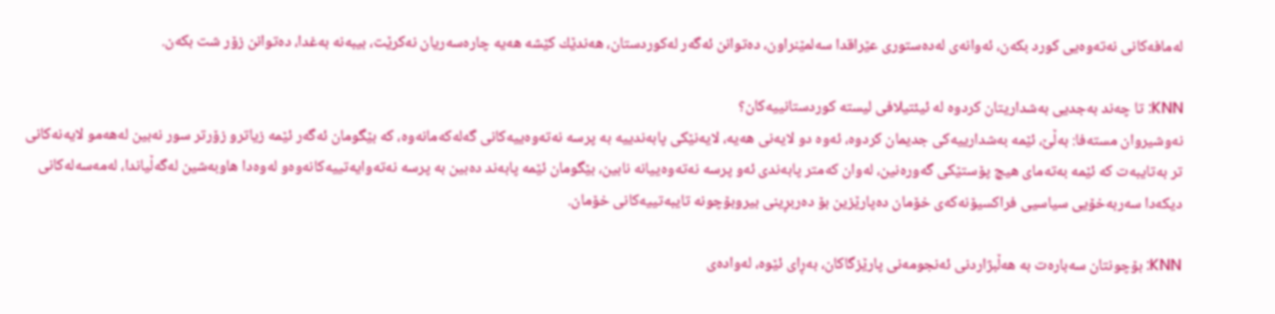له‌مافه‌كانی نه‌ته‌وه‌یی كورد بكه‌ن، ئه‌وانه‌ی له‌ده‌ستوری عێراقدا سه‌لمێنراون، ده‌توانن ئه‌گه‌ر له‌كوردستان، هه‌ندێك كێشه‌ هه‌یه‌ چاره‌سه‌ریان نه‌كرێت، بیبه‌نه‌ به‌غدا، ده‌توانن زۆر شت بكه‌ن.

KNN: تا چه‌ند به‌جدیی به‌شداریتان كردوه‌ له‌ ئیئتیلافی لیسته‌ كوردستانییه‌كان؟
نه‌وشیروان مسته‌فا: به‌ڵێ‌، ئێمه‌ به‌شدارییه‌كی جدیمان كردوه‌، ئه‌وه‌ دو لایه‌نی هه‌یه‌، لایه‌نێكی پابه‌ندییه‌ به‌ پرسه‌ نه‌ته‌وه‌ییه‌كانی گه‌له‌كه‌مانه‌وه‌، كه‌ بێگومان ئه‌گه‌ر ئێمه‌ زیاترو زۆرتر سور نه‌بین له‌هه‌مو لایه‌نه‌كانی تر به‌تایبه‌ت كه‌ ئێمه‌ به‌ته‌مای‌ هیچ پۆستێكی‌ گه‌وره‌نین، له‌وان كه‌متر پابه‌ندی ئه‌و پرسه‌ نه‌ته‌وه‌ییانه‌ نابین، بێگومان ئێمه‌ پابه‌ند ده‌بین به‌ پرسه‌ نه‌ته‌وایه‌تییه‌كانه‌وه‌‌و له‌وه‌دا هاوبه‌شین له‌گه‌ڵیاندا، له‌مه‌سه‌له‌كانی دیكه‌دا سه‌ربه‌خۆیی سیاسیی فراكسیۆنه‌كه‌ی خۆمان ده‌پارێزین بۆ ده‌ربڕینی بیروبۆچونه‌ تایبه‌تییه‌كانی خۆمان.

KNN: بۆچونتان سه‌باره‌ت به‌ هه‌ڵبژاردنی ئه‌نجومه‌نی پارێزگاكان، به‌ڕای ئێوه‌، له‌واده‌ی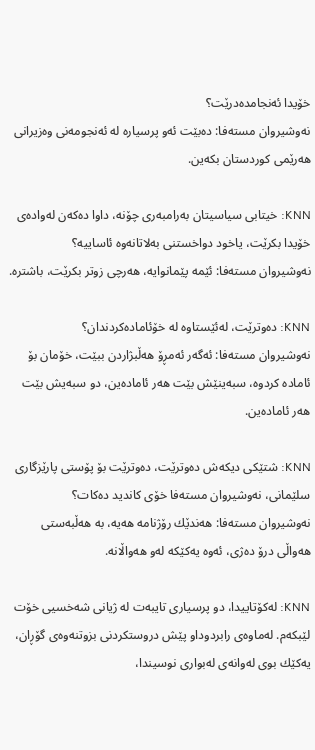خۆیدا ئه‌نجامده‌درێت؟
نه‌وشیروان مسته‌فا: ده‌بێت ئه‌و پرسیاره‌ له‌ ئه‌نجومه‌نی وه‌زیرانی هه‌رێمی كوردستان بكه‌ین.

KNN: خیتابی سیاسیتان به‌رامبه‌ری چۆنه‌، داوا ده‌كه‌ن له‌واده‌ی خۆیدا بكرێت، یاخود دواخستنی‌ به‌لاتانه‌وه‌ ئاساییه‌؟
نه‌وشیروان مسته‌فا: ئێمه‌ پێمانوایه‌، هه‌رچی زوتر بكرێت، باشتره‌.

KNN: ده‌وترێت، له‌ئێستاوه‌ له‌ خۆئاماده‌كردندان؟
نه‌وشیروان مسته‌فا: ئه‌گه‌ر ئه‌مڕۆ هه‌ڵبژاردن ببێت، خۆمان بۆ ئاماده‌ كردوه‌، سبه‌ینێش بێت هه‌ر ئاماده‌ین، دو سبه‌یش بێت هه‌ر ئاماده‌ین.

KNN: شتێكی دیكه‌ش ده‌وترێت، ده‌وترێت بۆ پۆستی پارێزگاری سلێمانی، نه‌وشیروان مسته‌فا خۆی كاندید ده‌كات؟
نه‌وشیروان مسته‌فا: هه‌ندێك رۆژنامه‌ هه‌یه‌، به‌ هه‌ڵبه‌ستی هه‌واڵی درۆ ده‌ژی، ئه‌وه‌ یه‌كێكه‌ له‌و هه‌واڵانه‌.

KNN: له‌كۆتاییدا، دو پرسیاری تایبه‌ت له‌ ژیانی شه‌خسیی خۆت لێبكه‌م. له‌ماوه‌ی رابردودا‌و پێش دروستكردنی بزوتنه‌وه‌ی گۆڕان، یه‌كێك بوی له‌وانه‌ی له‌بواری‌ نوسیندا،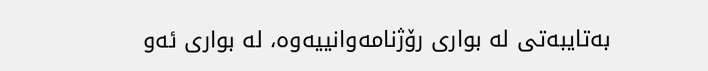به‌تایبه‌تی له‌ بواری رۆژنامه‌وانییه‌وه‌، له‌ بواری ئه‌و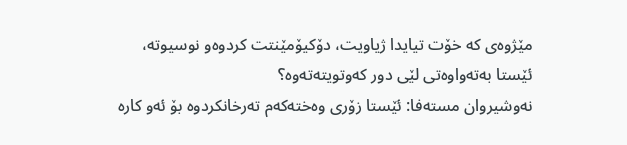مێژوه‌ی كه‌ خۆت تیایدا ژیاویت، دۆكیۆمێنتت كردوه‌و نوسیوته‌، ئێستا به‌ته‌واوه‌تی لێی‌ دور كه‌وتویته‌ته‌وه‌؟
نه‌وشیروان مسته‌فا: ئێستا زۆری وه‌خته‌كه‌م ته‌رخانكردوه‌ بۆ ئه‌و كاره‌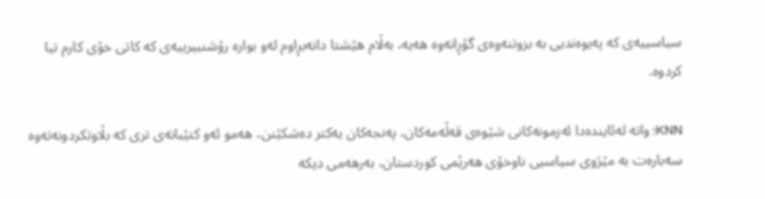سیاسییه‌ی كه‌ په‌یوه‌ندیی به‌ بزوتنه‌وه‌ی گۆڕانه‌وه‌ هه‌یه‌، به‌ڵام هێشتا دانه‌بڕاوم له‌و بواره‌ رۆشنبیرییه‌ی كه‌ كاتی خۆی كارم تیا كردوه‌.

KNN: واته‌ له‌ئاینده‌دا ئه‌زمونه‌كانی شێوه‌ی قه‌ڵه‌مه‌كان، په‌نجه‌كان یه‌كتر ده‌شكێنن، هه‌مو ئه‌و كتێبانه‌ی تری‌ كه‌ بڵاوتكردونه‌ته‌وه‌ سه‌باره‌ت به‌ مێژوی سیاسیی ناوخۆی هه‌رێمی كوردستان، به‌رهه‌می دیكه‌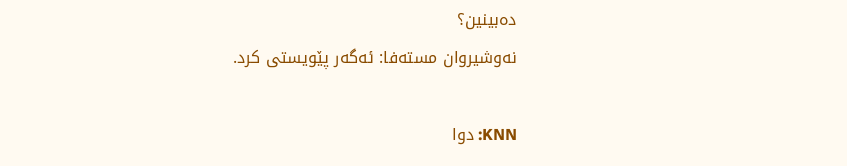ده‌بینین؟
نه‌وشیروان مسته‌فا: ئه‌گه‌ر پێویستی كرد.

KNN: دوا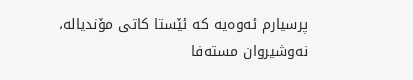پرسیارم ئه‌وه‌یه‌ كه‌ ئێستا كاتی مۆندیاله‌، نه‌وشیروان مسته‌فا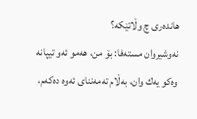هانده‌ری چ وڵاتێكه‌؟
نه‌وشیروان مسته‌فا: بۆ من، هه‌مو ئه‌و تیپانه‌ وه‌كو یه‌ك وان، به‌ڵام ته‌مه‌ننای ئه‌وه‌ ده‌كه‌م،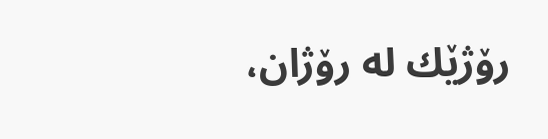رۆژێك له‌ رۆژان،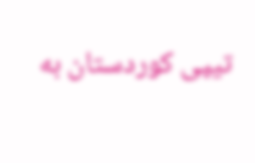تیپی كوردستان به‌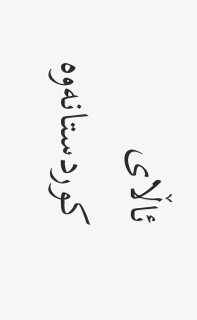ئاڵای كوردستانه‌وه‌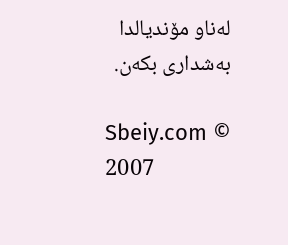له‌ناو مۆندیالدا به‌شداری بكه‌ن.

Sbeiy.com © 2007